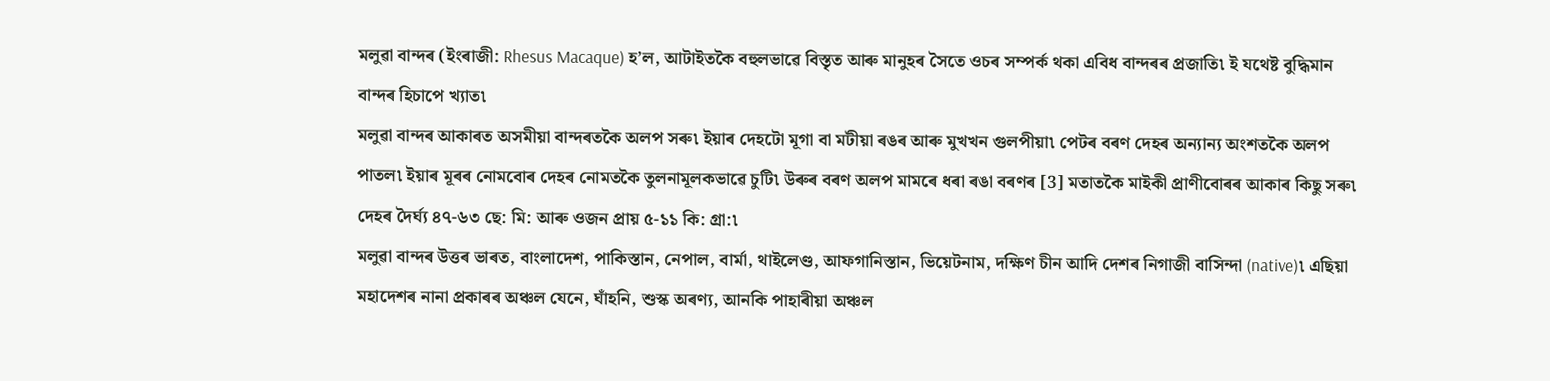মলুৱা বান্দৰ (ইংৰাজী: Rhesus Macaque) হ’ল, আটাইতকৈ বহুলভাৱে বিস্তৃত আৰু মানুহৰ সৈতে ওচৰ সম্পৰ্ক থকা এবিধ বান্দৰৰ প্ৰজাতি৷ ই যথেষ্ট বুদ্ধিমান বান্দৰ হিচাপে খ্যাত৷
মলুৱা বান্দৰ আকাৰত অসমীয়া বান্দৰতকৈ অলপ সৰু৷ ইয়াৰ দেহটো মূগা বা মটীয়া ৰঙৰ আৰু মুখখন গুলপীয়া৷ পেটৰ বৰণ দেহৰ অন্যান্য অংশতকৈ অলপ পাতল৷ ইয়াৰ মূৰৰ নোমবোৰ দেহৰ নোমতকৈ তুলনামূলকভাৱে চুটি৷ উৰুৰ বৰণ অলপ মামৰে ধৰা ৰঙা বৰণৰ [3] মতাতকৈ মাইকী প্ৰাণীবোৰৰ আকাৰ কিছু সৰু৷
দেহৰ দৈৰ্ঘ্য ৪৭-৬৩ ছে: মি: আৰু ওজন প্ৰায় ৫-১১ কি: গ্ৰা:৷
মলুৱা বান্দৰ উত্তৰ ভাৰত, বাংলাদেশ, পাকিস্তান, নেপাল, বাৰ্মা, থাইলেণ্ড, আফগানিস্তান, ভিয়েটনাম, দক্ষিণ চীন আদি দেশৰ নিগাজী বাসিন্দা (native)৷ এছিয়া মহাদেশৰ নানা প্ৰকাৰৰ অঞ্চল যেনে, ঘাঁহনি, শুস্ক অৰণ্য, আনকি পাহাৰীয়া অঞ্চল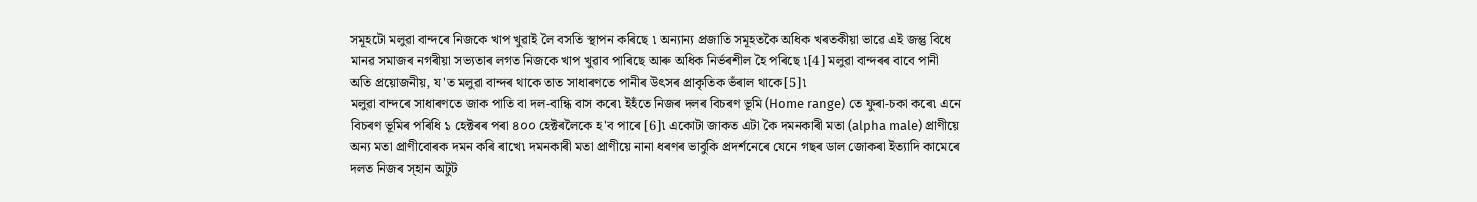সমূহটো মলুৱা বান্দৰে নিজকে খাপ খুৱাই লৈ বসতি স্থাপন কৰিছে ৷ অন্যান্য প্ৰজাতি সমূহতকৈ অধিক খৰতকীয়া ভাৱে এই জন্তু বিধে মানৱ সমাজৰ নগৰীয়া সভ্যতাৰ লগত নিজকে খাপ খুৱাব পাৰিছে আৰু অধিক নিৰ্ভৰশীল হৈ পৰিছে ৷[4] মলুৱা বান্দৰৰ বাবে পানী অতি প্ৰয়োজনীয়, য'ত মলুৱা বান্দৰ থাকে তাত সাধাৰণতে পানীৰ উৎসৰ প্ৰাকৃতিক ভঁৰাল থাকে[5]৷
মলুৱা বান্দৰে সাধাৰণতে জাক পাতি বা দল-বান্ধি বাস কৰে৷ ইহঁতে নিজৰ দলৰ বিচৰণ ভূমি (Home range) তে ফুৰা-চকা কৰে৷ এনে বিচৰণ ভূমিৰ পৰিধি ১ হেক্টৰৰ পৰা ৪০০ হেক্টৰলৈকে হ'ব পাৰে [6]৷ একোটা জাকত এটা কৈ দমনকাৰী মতা (alpha male) প্ৰাণীয়ে অন্য মতা প্ৰাণীবোৰক দমন কৰি ৰাখে৷ দমনকাৰী মতা প্ৰাণীয়ে নানা ধৰণৰ ভাবুকি প্ৰদৰ্শনেৰে যেনে গছৰ ডাল জোকৰা ইত্যাদি কামেৰে দলত নিজৰ স্হান অটুট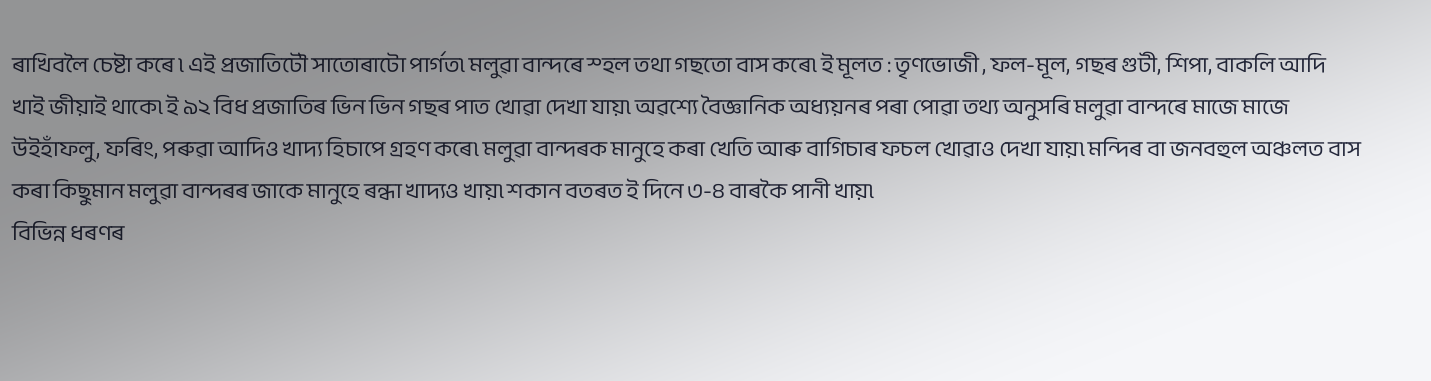ৰাখিবলৈ চেষ্টা কৰে ৷ এই প্ৰজাতিটৌ সাতোৰাটো পাৰ্গত৷ মলুৱা বান্দৰে স্হল তথা গছতো বাস কৰে৷ ই মূলত : তৃণভোজী , ফল-মূল, গছৰ গুটী, শিপা, বাকলি আদি খাই জীয়াই থাকে৷ ই ৯২ বিধ প্ৰজাতিৰ ভিন ভিন গছৰ পাত খোৱা দেখা যায়৷ অৱশ্যে বৈজ্ঞানিক অধ্যয়নৰ পৰা পোৱা তথ্য অনুসৰি মলুৱা বান্দৰে মাজে মাজে উইহাঁফলু, ফৰিং, পৰুৱা আদিও খাদ্য হিচাপে গ্ৰহণ কৰে৷ মলুৱা বান্দৰক মানুহে কৰা খেতি আৰু বাগিচাৰ ফচল খোৱাও দেখা যায়৷ মন্দিৰ বা জনবহুল অঞ্চলত বাস কৰা কিছুমান মলুৱা বান্দৰৰ জাকে মানুহে ৰন্ধা খাদ্যও খায়৷ শকান বতৰত ই দিনে ৩-৪ বাৰকৈ পানী খায়৷
বিভিন্ন ধৰণৰ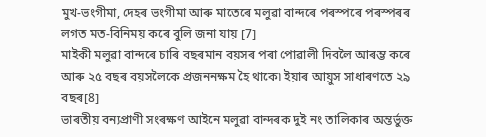মুখ-ভংগীমা, দেহৰ ভংগীমা আৰু মাতেৰে মলুৱা বান্দৰে পৰস্পৰে পৰস্পৰৰ লগত মত-বিনিময় কৰে বুলি জনা যায় [7]
মাইকী মলুৱা বান্দৰে চাৰি বছৰমান বয়সৰ পৰা পোৱালী দিবলৈ আৰম্ভ কৰে আৰু ২৫ বছৰ বয়সলৈকে প্ৰজননক্ষম হৈ থাকে৷ ইয়াৰ আয়ুস সাধাৰণতে ২৯ বছৰ[8]
ভাৰতীয় বন্যপ্ৰাণী সংৰক্ষণ আইনে মলুৱা বান্দৰক দুই নং তালিকাৰ অন্তৰ্ভুক্ত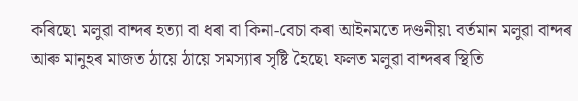কৰিছে৷ মলুৱা বান্দৰ হত্যা বা ধৰা বা কিনা-বেচা কৰা আইনমতে দণ্ডনীয়৷ বৰ্তমান মলুৱা বান্দৰ আৰু মানুহৰ মাজত ঠায়ে ঠায়ে সমস্যাৰ সৃষ্টি হৈছে৷ ফলত মলুৱা বান্দৰৰ স্থিতি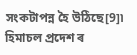সংকটাপন্ন হৈ উঠিছে[9]৷
হিমাচল প্ৰদেশ ৰ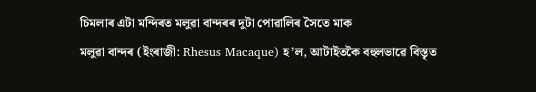চিমলাৰ এটা মন্দিৰত মলুৱা বান্দৰৰ দুটা পোৱালিৰ সৈতে মাক
মলুৱা বান্দৰ (ইংৰাজী: Rhesus Macaque) হ’ল, আটাইতকৈ বহুলভাৱে বিস্তৃত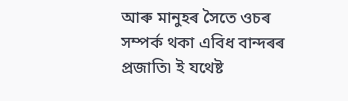আৰু মানুহৰ সৈতে ওচৰ সম্পৰ্ক থকা এবিধ বান্দৰৰ প্ৰজাতি৷ ই যথেষ্ট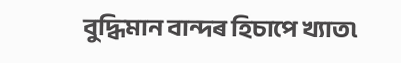বুদ্ধিমান বান্দৰ হিচাপে খ্যাত৷